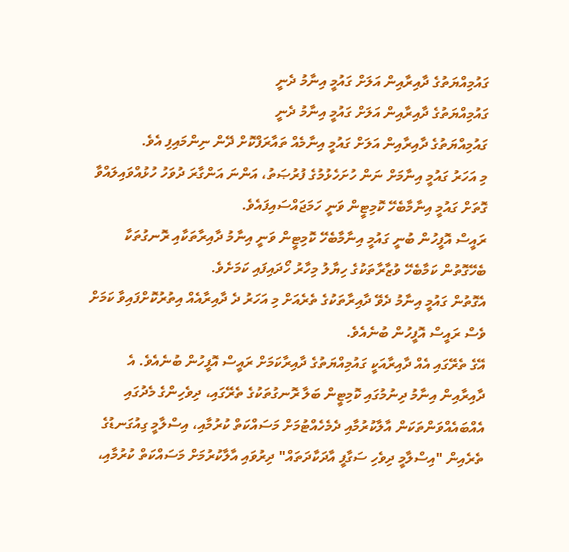ގައުމިއްޔަތުގެ ދާއިރާއިން އަލަށް ގައުމީ އިނާމު ދެނީ
ގައުމިއްޔަތުގެ ދާއިރާއިން އަލަށް ގައުމީ އިނާމު ދެނީ
ގައުމިއްޔަތުގެ ދާއިރާއިން އަލަށް ގައުމީ އިނާމެއް ތައާރަފްކޮށް ދޭން ނިންމައިފި އެވެ.
މި އަހަރު ގައުމީ އިނާމަށް ނަން ހުށަހެޅުމުގެ ފުރުޞަތު، އަންނަ އަންގާރަ ދުވަހު ހުޅުއްވައިލައްވާ ގޮތަށް ގައުމީ އިނާމާބެހޭ ކޮމިޓީން ވަނީ ހަމަޖައްސައިފައެވެ.
ރައީސް އޮފީހުން ބުނީ ގައުމީ އިނާމާބެހޭ ކޮމިޓީން ވަނީ އިނާމު ދާއިރާތަކާއި ރޮނގުތަކާ ބެހޭގޮތުން ކަމާބެހޭ ވުޒާރާތަކުގެ ހިޔާލު މިހާރު ހޯދައިފައި ކަމަށެވެ.
އެގޮތުން ގައުމީ އިނާމު ދެވޭ ދާއިރާތަކުގެ ތެރެއަށް މި އަހަރު ދެ ދާއިރާއެއް އިތުރުކޮށްފައިވާ ކަމަށް ވެސް ރައީސް އޮފީހުން ބުނެއެވެ.
އޭގެ ތެރޭގައި އެއް ދާއިރާއަކީ ގައުމިއްޔަތުގެ ދާއިރާކަމަށް ރައީސް އޮފީހުން ބުނެއެވެ. އެ ދާއިރާއިން އިނާމު ދިނުމުގައި ކޮމިޓީން ބަލާ ރޮނގުތަކުގެ ތެރޭގައި، ދިވެހިންގެ މެދުގައި އެއްބައެއްވަންތަކަން އާލާކުރުމާއި ދެމެހެއްޓުމަށް މަސައްކަތް ކުރުމާއި، އިސްލާމީ ގިއުގަނޑުގެ ތެރެއިން "އިސްލާމީ ދިވެހި ސަގާފީ އާދަކާދަތައް" ދިރުވައި އާލާކުރުމަށް މަސައްކަތް ކުރުމާއި،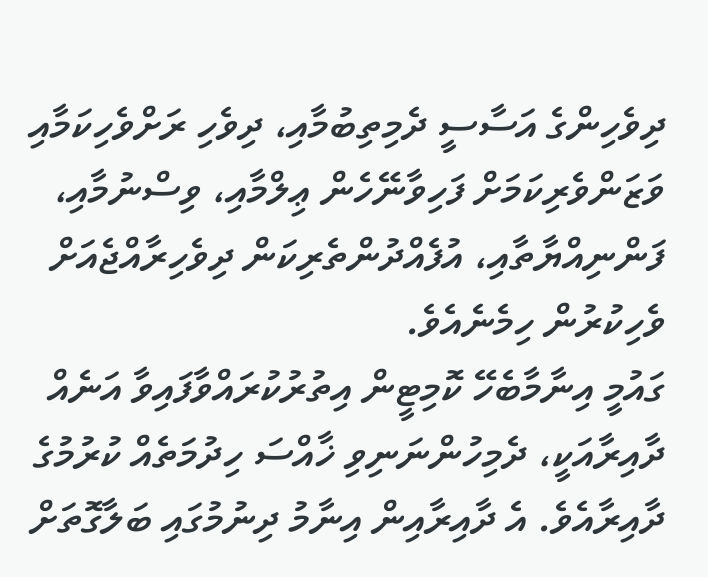ދިވެހިންގެ އަސާސީ ދެމިތިބުމާއި، ދިވެހި ރަށްވެހިކަމާއި ވަޒަންވެރިކަމަށް ފަހިވާނޭހެން ޢިލްމާއި، ވިސްނުމާއި، ފަންނިއްޔާތާއި، އުފެއްދުންތެރިކަން ދިވެހިރާއްޖެއަށް ވެހިކުރުން ހިމެނެއެވެ.
ގައުމީ އިނާމާބެހޭ ކޮމިޓީން އިތުރުކުރައްވާފައިވާ އަނެއް ދާއިރާއަކީ، ދެމިހުންނަނިވި ޚާއްސަ ހިދުމަތެއް ކުރުމުގެ ދާއިރާއެވެ. އެ ދާއިރާއިން އިނާމު ދިނުމުގައި ބަލާގޮތަށް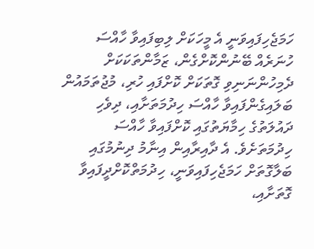ހަމަޖެހިފައިވަނީ އެ މީހަކަށް ލިބިފައިވާ ހާއްސަ ހުނަރެއް ބޭނުންކޮށްގެން، ޒަމާންތަކަކަށް ދެމިހުންނަނިވި ގޮތަކަށް ކޮށްފައި ހުރި، މުޖުތަމައުން ބަލައިގެންފައިވާ ހާއްސަ ހިދުމަތަށާއި، ދިވެހި ދައުލަތުގެ ހިމާޔަތުގައި ކޮށްފައިވާ ހާއްސަ ހިދުމަތަށެވެ. އެ ދާއިރާއިން އިނާމު ދިނުމުގައި ބަލާގޮތަށް ހަމަޖެހިފައިވަނީ، ހިދުމަތްކޮށްދީފައިވާ ގޮތަށާއި،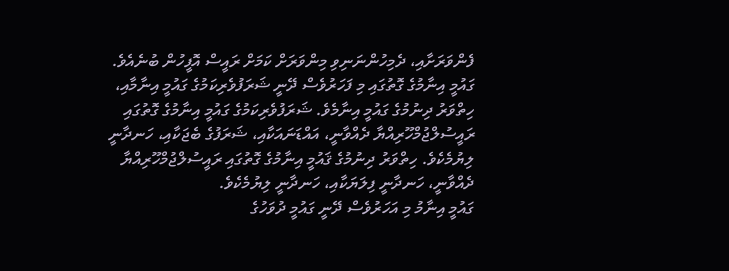ފެންވަރަށާއި، ދެމިހުންނަނިވި މިންވަރަށް ކަމަށް ރައީސް އޮފީހުން ބުނެއެވެ.
ގައުމީ އިނާމުގެ ގޮތުގައި މި ފަހަރުވެސް ދޭނީ ޝަރަފުވެރިކަމުގެ ގައުމީ އިނާމާއި، ހިތްވަރު ދިނުމުގެ ގައުމީ އިނާމެވެ. ޝަރަފުވެރިކަމުގެ ގައުމީ އިނާމުގެ ގޮތުގައި ރައީސުލްޖުމްހޫރިއްޔާ ދެއްވާނީ، އައްޑަނައަކާއި، ޝަރަފުގެ ބެޖަކާއި، ހަނދާނީ ލިޔުމެކެވެ. ހިތްވަރު ދިނުމުގެ ޤައުމީ އިނާމުގެ ގޮތުގައި ރައީސުލްޖުމްހޫރިއްޔާ ދެއްވާނީ، ހަނދާނީ ފިލަޔަކާއި، ހަނދާނީ ލިޔުމެކެވެ.
ގައުމީ އިނާމު މި އަހަރުވެސް ދޭނީ ގައުމީ ދުވަހުގެ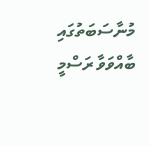މުނާސަބަތުގައި ބާއްވަވާ ރަސްމީ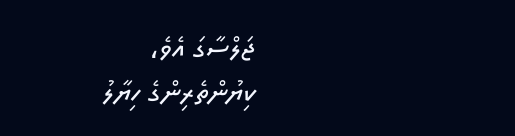ޖަލްސާގަ އެވެ،
ކިޔުންތެރިންގެ ހިޔާލު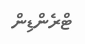ޓްރެންޑިން